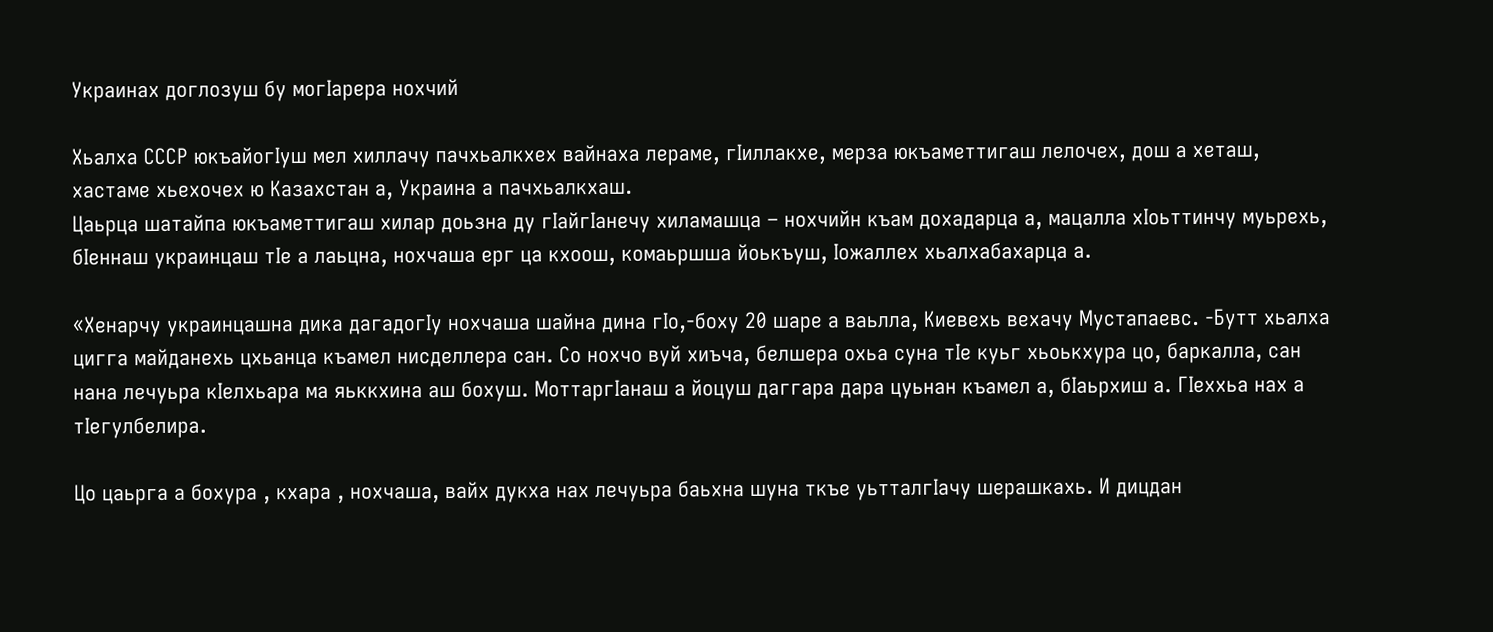Украинах доглозуш бу могIарера нохчий

Хьалха СССР юкъайогIуш мел хиллачу пачхьалкхех вайнаха лераме, гIиллакхе, мерза юкъаметтигаш лелочех, дош а хеташ, хастаме хьехочех ю Казахстан а, Украина а пачхьалкхаш.
Цаьрца шатайпа юкъаметтигаш хилар доьзна ду гIайгIанечу хиламашца – нохчийн къам дохадарца а, мацалла хIоьттинчу муьрехь, бIеннаш украинцаш тIе а лаьцна, нохчаша ерг ца кхоош, комаьршша йоькъуш, Iожаллех хьалхабахарца а.

«Хенарчу украинцашна дика дагадогIу нохчаша шайна дина гIо,-боху 20 шаре а ваьлла, Киевехь вехачу Мустапаевс. -Бутт хьалха цигга майданехь цхьанца къамел нисделлера сан. Со нохчо вуй хиъча, белшера охьа суна тIе куьг хьоькхура цо, баркалла, сан нана лечуьра кIелхьара ма яьккхина аш бохуш. МоттаргIанаш а йоцуш даггара дара цуьнан къамел а, бIаьрхиш а. ГIеххьа нах а тIегулбелира.

Цо цаьрга а бохура , кхара , нохчаша, вайх дукха нах лечуьра баьхна шуна ткъе уьтталгIачу шерашкахь. И дицдан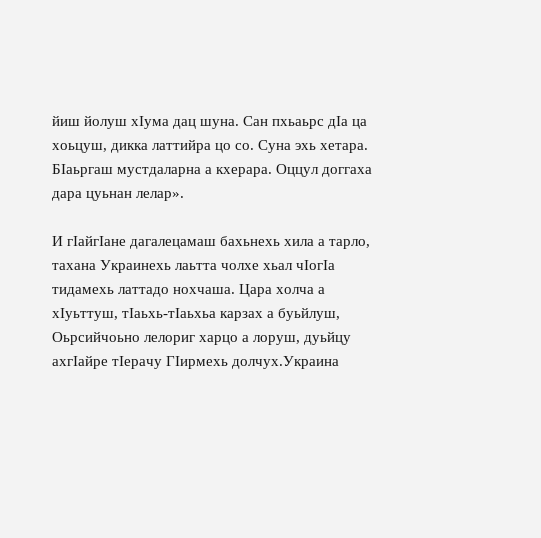йиш йолуш хIума дац шуна. Сан пхьаьрс дIа ца хоьцуш, дикка латтийра цо со. Суна эхь хетара. БIаьргаш мустдаларна а кхерара. Оццул доггаха дара цуьнан лелар».

И гIайгIане дагалецамаш бахьнехь хила а тарло, тахана Украинехь лаьтта чолхе хьал чIогIа тидамехь латтадо нохчаша. Цара холча а хIуьттуш, тIаьхь-тIаьхьа карзах а буьйлуш, Оьрсийчоьно лелориг харцо а лоруш, дуьйцу ахгIайре тIерачу ГIирмехь долчух.Украина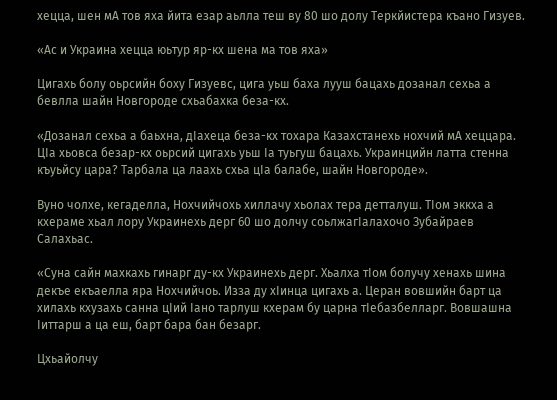хецца, шен мА тов яха йита езар аьлла теш ву 80 шо долу Теркйистера къано Гизуев.

«Ас и Украина хецца юьтур яр-кх шена ма тов яха»

Цигахь болу оьрсийн боху Гизуевс, цига уьш баха лууш бацахь дозанал сехьа а бевлла шайн Новгороде схьабахка беза-кх.

«Дозанал сехьа а баьхна, дIахеца беза-кх тохара Казахстанехь нохчий мА хеццара. ЦIа хьовса безар-кх оьрсий цигахь уьш Iа туьгуш бацахь. Украинцийн латта стенна къуьйсу цара? Тарбала ца лаахь схьа цIа балабе, шайн Новгороде».

Вуно чолхе, кегаделла, Нохчийчохь хиллачу хьолах тера детталуш. ТIом эккха а кхераме хьал лору Украинехь дерг 60 шо долчу соьлжагIалахочо Зубайраев Салахьас.

«Суна сайн махкахь гинарг ду-кх Украинехь дерг. Хьалха тIом болучу хенахь шина декъе екъаелла яра Нохчийчоь. Изза ду хIинца цигахь а. Церан вовшийн барт ца хилахь кхузахь санна цIий Iано тарлуш кхерам бу царна тIебазбелларг. Вовшашна Iиттарш а ца еш, барт бара бан безарг.

Цхьайолчу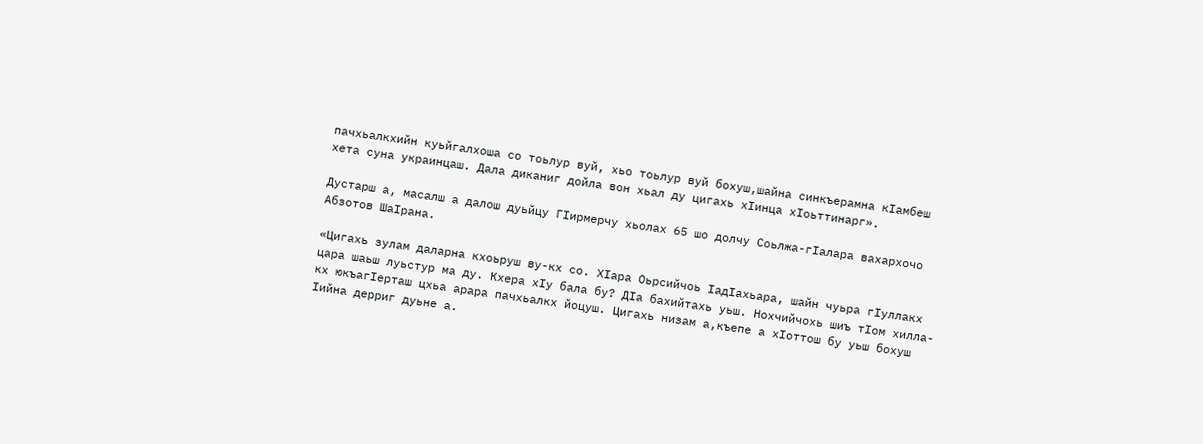пачхьалкхийн куьйгалхоша со тоьлур вуй, хьо тоьлур вуй бохуш,шайна синкъерамна кIамбеш хета суна украинцаш. Дала диканиг дойла вон хьал ду цигахь хIинца хIоьттинарг».

Дустарш а, масалш а далош дуьйцу ГIирмерчу хьолах 65 шо долчу Соьлжа-гIалара вахархочо Абзотов ШаIрана.

«Цигахь зулам даларна кхоьруш ву-кх со. ХIара Оьрсийчоь IадIахьара, шайн чуьра гIуллакх цара шаьш луьстур ма ду. Кхера хIу бала бу? ДIа бахийтахь уьш. Нохчийчохь шиъ тIом хилла-кх юкъагIерташ цхьа арара пачхьалкх йоцуш. Цигахь низам а,къепе а хIоттош бу уьш бохуш Iийна дерриг дуьне а.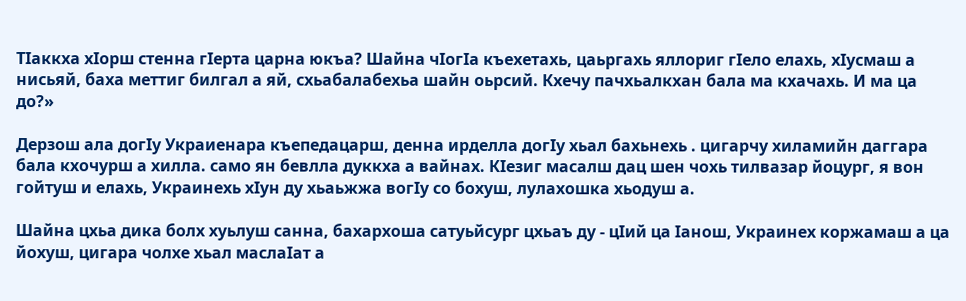ТIаккха хIорш стенна гIерта царна юкъа? Шайна чIогIа къехетахь, цаьргахь яллориг гIело елахь, хIусмаш а нисьяй, баха меттиг билгал а яй, схьабалабехьа шайн оьрсий. Кхечу пачхьалкхан бала ма кхачахь. И ма ца до?»

Дерзош ала догIу Украиенара къепедацарш, денна ирделла догIу хьал бахьнехь . цигарчу хиламийн даггара бала кхочурш а хилла. само ян бевлла дуккха а вайнах. КIезиг масалш дац шен чохь тилвазар йоцург, я вон гойтуш и елахь, Украинехь хIун ду хьаьжжа вогIу со бохуш, лулахошка хьодуш а.

Шайна цхьа дика болх хуьлуш санна, бахархоша сатуьйсург цхьаъ ду - цIий ца Iанош, Украинех коржамаш а ца йохуш, цигара чолхе хьал маслаIат а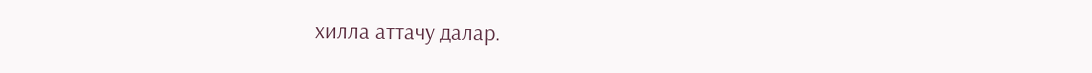хилла аттачу далар.